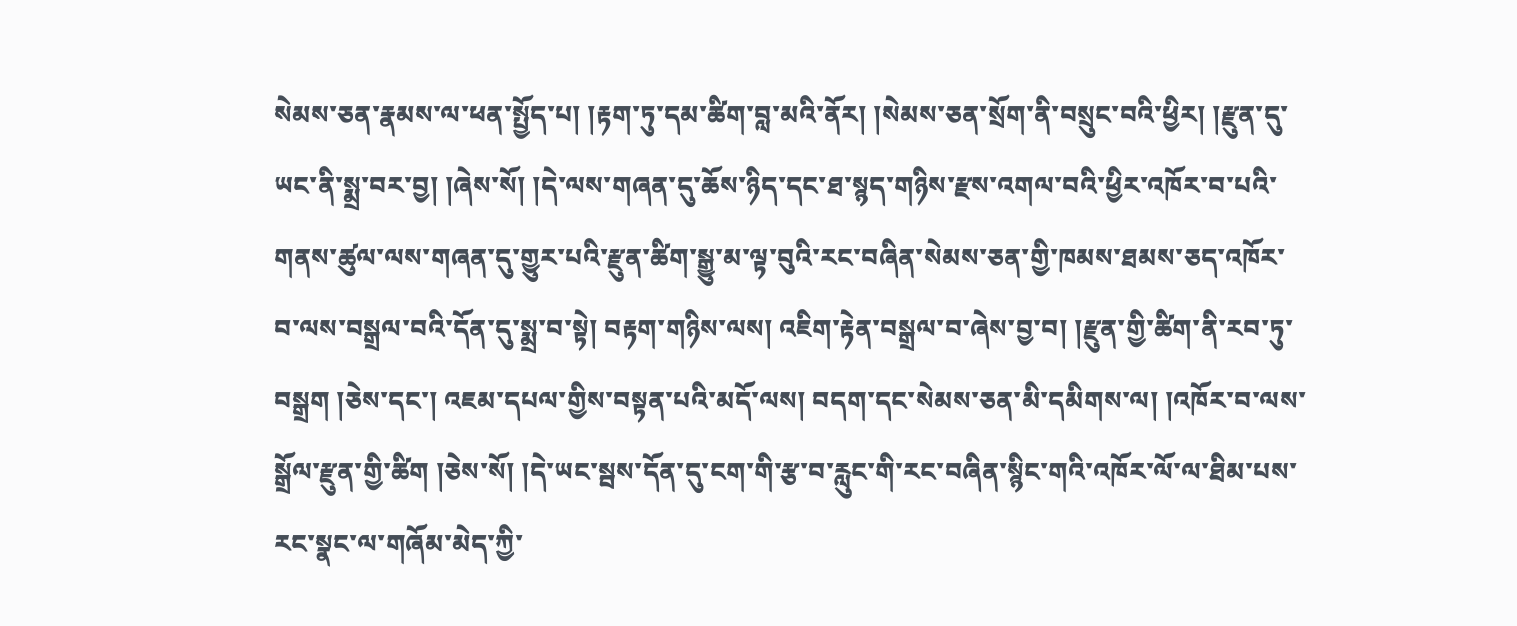སེམས་ཅན་རྣམས་ལ་ཕན་སྤྱོད་པ། །རྟག་ཏུ་དམ་ཚིག་བླ་མའི་ནོར། །སེམས་ཅན་སྲོག་ནི་བསྲུང་བའི་ཕྱིར། །རྫུན་དུ་ཡང་ནི་སྨྲ་བར་བྱ། །ཞེས་སོ། །དེ་ལས་གཞན་དུ་ཆོས་ཉིད་དང་ཐ་སྙད་གཉིས་རྫས་འགལ་བའི་ཕྱིར་འཁོར་བ་པའི་གནས་ཚུལ་ལས་གཞན་དུ་གྱུར་པའི་རྫུན་ཚིག་སྒྱུ་མ་ལྟ་བུའི་རང་བཞིན་སེམས་ཅན་གྱི་ཁམས་ཐམས་ཅད་འཁོར་བ་ལས་བསྒྲལ་བའི་དོན་དུ་སྨྲ་བ་སྟེ། བརྟག་གཉིས་ལས། འཇིག་རྟེན་བསྒྲལ་བ་ཞེས་བྱ་བ། །རྫུན་གྱི་ཚིག་ནི་རབ་ཏུ་བསྒྲག །ཅེས་དང་། འཇམ་དཔལ་གྱིས་བསྟན་པའི་མདོ་ལས། བདག་དང་སེམས་ཅན་མི་དམིགས་ལ། །འཁོར་བ་ལས་སྒྲོལ་རྫུན་གྱི་ཚིག །ཅེས་སོ། །དེ་ཡང་སྦས་དོན་དུ་ངག་གི་རྩ་བ་རླུང་གི་རང་བཞིན་སྙིང་གའི་འཁོར་ལོ་ལ་ཐིམ་པས་རང་སྣང་ལ་གཞོམ་མེད་ཀྱི་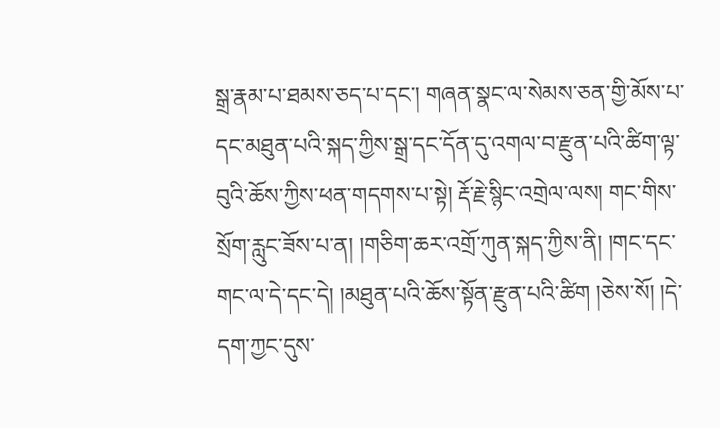སྒྲ་རྣམ་པ་ཐམས་ཅད་པ་དང་། གཞན་སྣང་ལ་སེམས་ཅན་གྱི་མོས་པ་དང་མཐུན་པའི་སྐད་ཀྱིས་སྒྲ་དང་དོན་དུ་འགལ་བ་རྫུན་པའི་ཚིག་ལྟ་བུའི་ཆོས་ཀྱིས་ཕན་གདགས་པ་སྟེ། རྡོ་རྗེ་སྙིང་འགྲེལ་ལས། གང་གིས་སྲོག་རླུང་ཟོས་པ་ན། །གཅིག་ཆར་འགྲོ་ཀུན་སྐད་ཀྱིས་ནི། །གང་དང་གང་ལ་དེ་དང་དེ། །མཐུན་པའི་ཆོས་སྟོན་རྫུན་པའི་ཚིག །ཅེས་སོ། །དེ་དག་ཀྱང་དུས་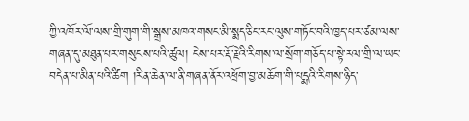ཀྱི་འཁོར་ལོ་ལས་གྲི་གུག་གི་སྒྲས་མཁའ་གསང་མི་སྨད་ཅིང་རང་ལུས་གཏོང་བའི་ཁྱད་པར་ཙམ་ལས་གཞན་དུ་མཐུན་པར་གསུངས་པའི་ཚུལ། ངེས་པར་རྡོ་རྗེའི་རིགས་ལ་སྲོག་གཅོད་པ་སྟེ་རལ་གྲི་ལ་ཡང་བདེན་པ་མིན་པའི་ཚིག །རིན་ཆེན་ལ་ནི་གཞན་ནོར་འཕྲོག་བྱ་མཆོག་གི་པདྨའི་རིགས་ཉིད་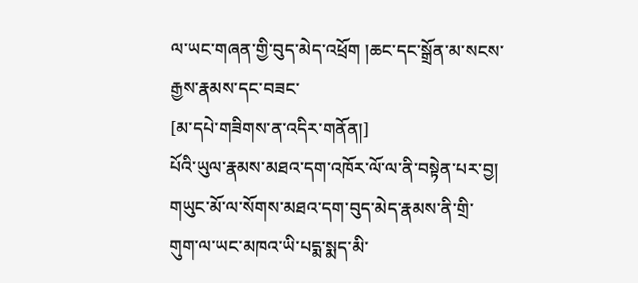ལ་ཡང་གཞན་གྱི་བུད་མེད་འཕྲོག །ཆང་དང་སྒྲོན་མ་སངས་རྒྱས་རྣམས་དང་བཟང་
[མ་དཔེ་གཟིགས་ན་འདིར་གནོན།]
པོའི་ཡུལ་རྣམས་མཐའ་དག་འཁོར་ལོ་ལ་ནི་བསྟེན་པར་བྱ། གཡུང་མོ་ལ་སོགས་མཐའ་དག་བུད་མེད་རྣམས་ནི་གྲི་གུག་ལ་ཡང་མཁའ་ཡི་པདྨ་སྨད་མི་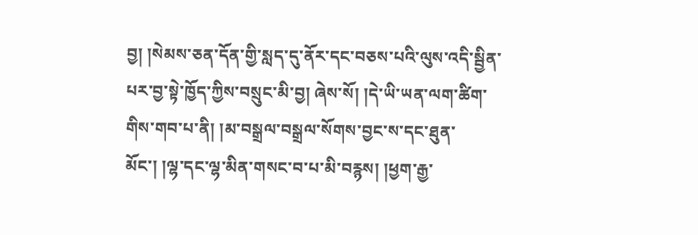བྱ། །སེམས་ཅན་དོན་གྱི་སླད་དུ་ནོར་དང་བཅས་པའི་ལུས་འདི་སྦྱིན་པར་བྱ་སྟེ་ཁྱོད་ཀྱིས་བསྲུང་མི་བྱ། ཞེས་སོ། །དེ་ཡི་ཡན་ལག་ཚིག་གིས་གབ་པ་ནི། །མ་བསྒྲལ་བསྒྲལ་སོགས་བྱང་ས་དང་ཐུན་མོང་། །ལྷ་དང་ལྷ་མིན་གསང་བ་པ་མི་བརྙས། །ཕྱག་རྒྱ་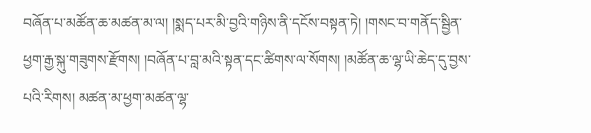བཞོན་པ་མཚོན་ཆ་མཚན་མ་ལ། །སྨད་པར་མི་བྱའི་གཉིས་ནི་དངོས་བསྟན་ཏེ། །གསང་བ་གནོད་སྦྱིན་ཕྱག་རྒྱ་སྐུ་གཟུགས་རྫོགས། །བཞོན་པ་བླ་མའི་སྟན་དང་ཚིགས་ལ་སོགས། །མཚོན་ཆ་ལྷ་ཡི་ཆེད་དུ་བྱས་པའི་རིགས། མཚན་མ་ཕྱག་མཚན་ལྷ་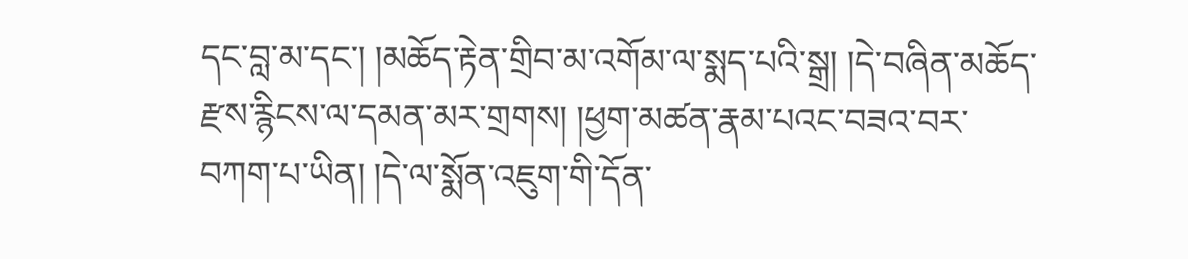དང་བླ་མ་དང་། །མཆོད་རྟེན་གྲིབ་མ་འགོམ་ལ་སྨད་པའི་སྒྲ། །དེ་བཞིན་མཆོད་རྫས་རྙིངས་ལ་དམན་མར་གྲགས། །ཕྱག་མཚན་རྣམ་པའང་བཟའ་བར་བཀག་པ་ཡིན། །དེ་ལ་སྨོན་འཇུག་གི་དོན་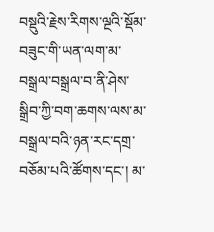བསྡུའི་རྗེས་རིགས་ལྔའི་སྡོམ་བཟུང་གི་ཡན་ལག་མ་བསྒྲལ་བསྒྲལ་བ་ནི་ཤེས་སྒྲིབ་ཀྱི་བག་ཆགས་ལས་མ་བསྒྲལ་བའི་ཉན་རང་དགྲ་བཅོམ་པའི་ཚོགས་དང་། མ་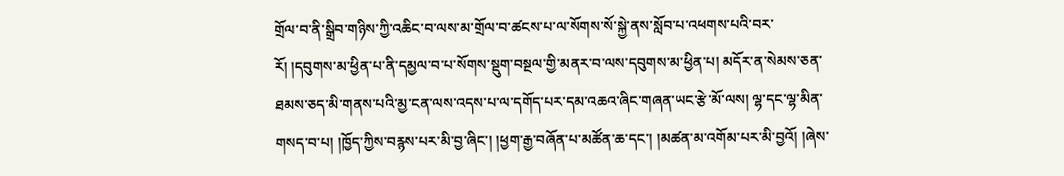གྲོལ་བ་ནི་སྒྲིབ་གཉིས་ཀྱི་འཆིང་བ་ལས་མ་གྲོལ་བ་ཚངས་པ་ལ་སོགས་སོ་སྐྱེ་ནས་སློབ་པ་འཕགས་པའི་བར་རོ། །དབུགས་མ་ཕྱིན་པ་ནི་དམྱལ་བ་པ་སོགས་སྡུག་བསྔལ་གྱི་མནར་བ་ལས་དབུགས་མ་ཕྱིན་པ། མདོར་ན་སེམས་ཅན་ཐམས་ཅད་མི་གནས་པའི་མྱ་ངན་ལས་འདས་པ་ལ་དགོད་པར་དམ་འཆའ་ཞིང་གཞན་ཡང་རྩེ་མོ་ལས། ལྷ་དང་ལྷ་མིན་གསད་བ་པ། །ཁྱོད་ཀྱིས་བརྙས་པར་མི་བྱ་ཞིང་། །ཕྱག་རྒྱ་བཞོན་པ་མཚོན་ཆ་དང་། །མཚན་མ་འགོམ་པར་མི་བྱའོ། །ཞེས་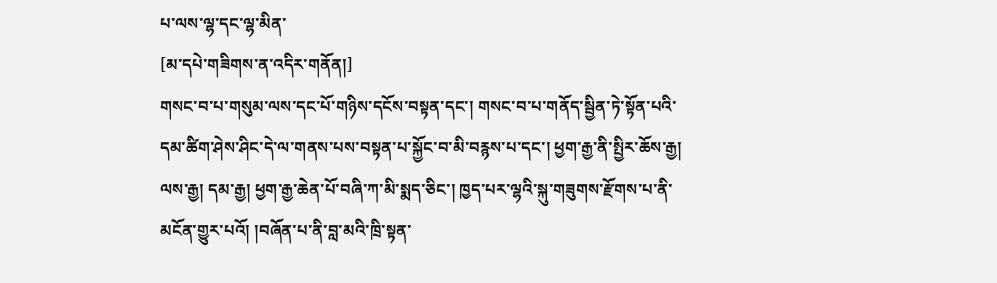པ་ལས་ལྷ་དང་ལྷ་མིན་
[མ་དཔེ་གཟིགས་ན་འདིར་གནོན།]
གསང་བ་པ་གསུམ་ལས་དང་པོ་གཉིས་དངོས་བསྟན་དང་། གསང་བ་པ་གནོད་སྦྱིན་ཏེ་སྟོན་པའི་དམ་ཚིག་ཤེས་ཤིང་དེ་ལ་གནས་པས་བསྟན་པ་སྐྱོང་བ་མི་བརྙས་པ་དང་། ཕྱག་རྒྱ་ནི་སྤྱིར་ཆོས་རྒྱ། ལས་རྒྱ། དམ་རྒྱ། ཕྱག་རྒྱ་ཆེན་པོ་བཞི་ཀ་མི་སྨད་ཅིང་། ཁྱད་པར་ལྷའི་སྐུ་གཟུགས་རྫོགས་པ་ནི་མངོན་གྱུར་པའོ། །བཞོན་པ་ནི་བླ་མའི་ཁྲི་སྟན་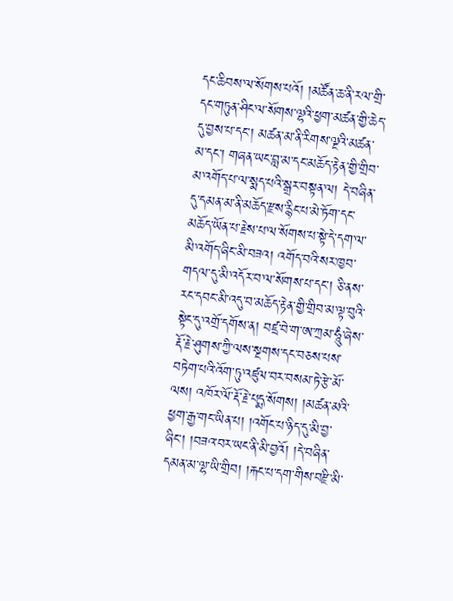དང་ཆིབས་ལ་སོགས་པའོ། །མཚོན་ཆ་ནི་རལ་གྲི་དང་གཏུན་ཤིང་ལ་སོགས་ལྷའི་ཕྱག་མཚན་གྱི་ཆེད་དུ་བྱས་པ་དང་། མཚན་མ་ནི་རིགས་ལྔའི་མཚན་མ་དང་། གཞན་ཡང་བླ་མ་དང་མཆོད་རྟེན་གྱི་གྲིབ་མ་འགོད་པ་ལ་སྨད་པའི་སྒྲར་བསྟན་ལ། དེ་བཞིན་དུ་དམན་མ་ནི་མཆོད་རྫས་རྙིང་པ་མེ་ཏོག་དང་མཆོད་ཡོན་པ་རྗེས་པ་ལ་སོགས་པ་སྟེ་དེ་དག་ལ་མི་འགོད་ཞིང་མི་བཟའ། འགོད་བའི་སར་ཁྱབ་གདལ་དུ་མི་འདོར་བ་ལ་སོགས་པ་དང་། ཅི་ནས་རང་དབང་མི་འདུ་བ་མཆོད་རྟེན་གྱི་གྲིབ་མ་ལྟ་བུའི་སྟེང་དུ་འགྲོ་དགོས་ན། བཛྲ་བེ་ག་ཨ་ཀྲམ་ཧཱུཾ་ཞེས་རྡོ་རྗེ་ཤུགས་ཀྱི་ལས་སྔགས་དང་བཅས་པས་བཏེག་པའི་འོག་ཏུ་འཛུལ་བར་བསམ་ཏེ་རྩེ་མོ་ལས། འཁོར་ལོ་རྡོ་རྗེ་པདྨ་སོགས། །མཚན་མའི་ཕྱག་རྒྱ་གང་ཡིན་པ། །འགོང་པ་ཉིད་དུ་མི་བྱ་ཞིང་། །བཟའ་བར་ཡང་ནི་མི་བྱའོ། །དེ་བཞིན་དམན་མ་ལྷ་ཡི་གྲིབ། །རྐང་པ་དག་གིས་བརྫི་མི་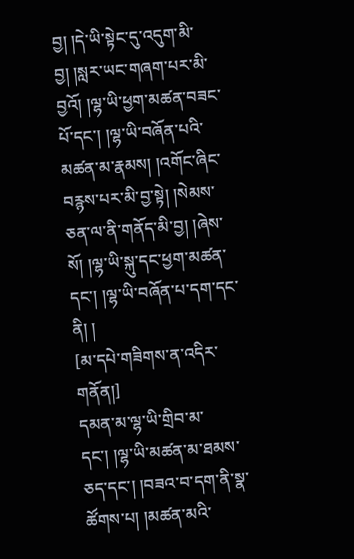བྱ། །དེ་ཡི་སྟེང་དུ་འདུག་མི་བྱ། །སླར་ཡང་གཞག་པར་མི་བྱའོ། །ལྷ་ཡི་ཕྱག་མཚན་བཟང་པོ་དང་། །ལྷ་ཡི་བཞོན་པའི་མཚན་མ་རྣམས། །འགོང་ཞིང་བརྙས་པར་མི་བྱ་སྟེ། །སེམས་ཅན་ལ་ནི་གནོད་མི་བྱ། །ཞེས་སོ། །ལྷ་ཡི་སྐུ་དང་ཕྱག་མཚན་དང་། །ལྷ་ཡི་བཞོན་པ་དག་དང་ནི། །
[མ་དཔེ་གཟིགས་ན་འདིར་གནོན།]
དམན་མ་ལྷ་ཡི་གྲིབ་མ་དང་། །ལྷ་ཡི་མཚན་མ་ཐམས་ཅད་དང་། །བཟའ་བ་དག་ནི་སྣ་ཚོགས་པ། །མཚན་མའི་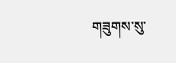གཟུགས་སུ་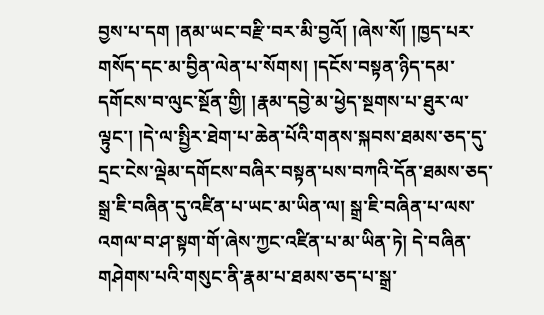བྱས་པ་དག །ནམ་ཡང་བརྫི་བར་མི་བྱའོ། །ཞེས་སོ། །ཁྱད་པར་གསོད་དང་མ་བྱིན་ལེན་པ་སོགས། །དངོས་བསྟན་ཉིད་དམ་དགོངས་བ་ལུང་སྔོན་གྱི། །རྣམ་དབྱེ་མ་ཕྱེད་སྔགས་པ་ཐུར་ལ་ལྟུང་། །དེ་ལ་སྤྱིར་ཐེག་པ་ཆེན་པོའི་གནས་སྐབས་ཐམས་ཅད་དུ་དྲང་ངེས་ལྡེམ་དགོངས་བཞིར་བསྟན་པས་བཀའི་དོན་ཐམས་ཅད་སྒྲ་ཇི་བཞིན་དུ་འཛིན་པ་ཡང་མ་ཡིན་ལ། སྒྲ་ཇི་བཞིན་པ་ལས་འགལ་བ་ཤ་སྟག་གོ་ཞེས་ཀྱང་འཛིན་པ་མ་ཡིན་ཏེ། དེ་བཞིན་གཤེགས་པའི་གསུང་ནི་རྣམ་པ་ཐམས་ཅད་པ་སྒྲ་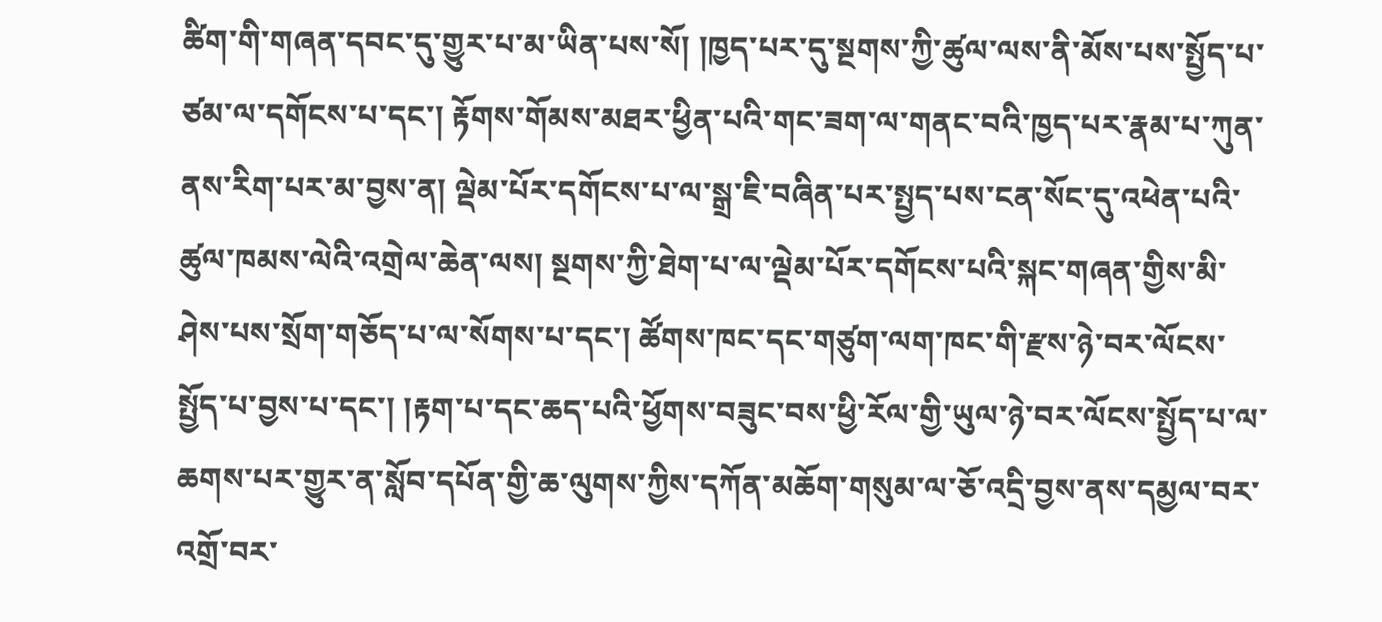ཚིག་གི་གཞན་དབང་དུ་གྱུར་པ་མ་ཡིན་པས་སོ། །ཁྱད་པར་དུ་སྔགས་ཀྱི་ཚུལ་ལས་ནི་མོས་པས་སྤྱོད་པ་ཙམ་ལ་དགོངས་པ་དང་། རྟོགས་གོམས་མཐར་ཕྱིན་པའི་གང་ཟག་ལ་གནང་བའི་ཁྱད་པར་རྣམ་པ་ཀུན་ནས་རིག་པར་མ་བྱས་ན། ལྡེམ་པོར་དགོངས་པ་ལ་སྒྲ་ཇི་བཞིན་པར་སྤྱད་པས་ངན་སོང་དུ་འཕེན་པའི་ཚུལ་ཁམས་ལེའི་འགྲེལ་ཆེན་ལས། སྔགས་ཀྱི་ཐེག་པ་ལ་ལྡེམ་པོར་དགོངས་པའི་སྐང་གཞན་གྱིས་མི་ཤེས་པས་སྲོག་གཅོད་པ་ལ་སོགས་པ་དང་། ཚོགས་ཁང་དང་གཙུག་ལག་ཁང་གི་རྫས་ཉེ་བར་ལོངས་སྤྱོད་པ་བྱས་པ་དང་། །རྟག་པ་དང་ཆད་པའི་ཕྱོགས་བཟུང་བས་ཕྱི་རོལ་གྱི་ཡུལ་ཉེ་བར་ལོངས་སྤྱོད་པ་ལ་ཆགས་པར་གྱུར་ན་སློབ་དཔོན་གྱི་ཆ་ལུགས་ཀྱིས་དཀོན་མཆོག་གསུམ་ལ་ཅོ་འདྲི་བྱས་ནས་དམྱལ་བར་འགྲོ་བར་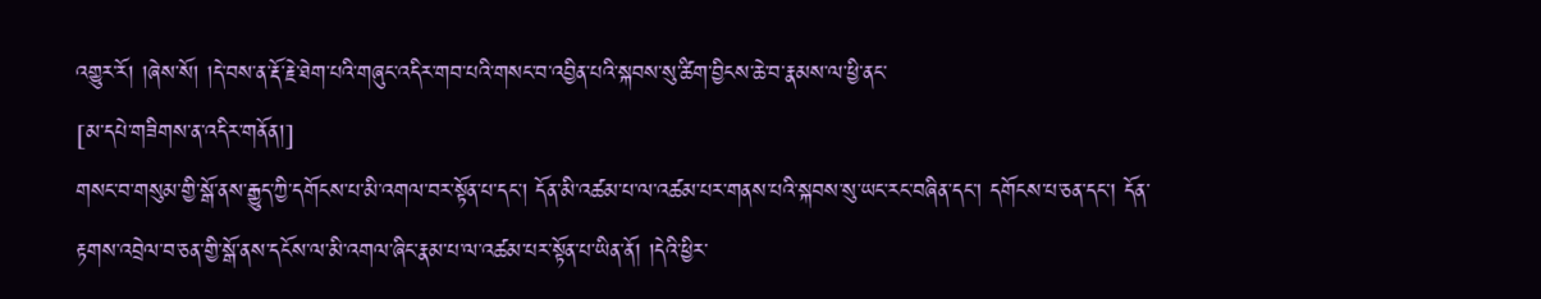འགྱུར་རོ། །ཞེས་སོ། །དེ་བས་ན་རྡོ་རྗེ་ཐེག་པའི་གཞུང་འདིར་གབ་པའི་གསང་བ་འབྱིན་པའི་སྐབས་སུ་ཚིག་བྱིངས་ཆེ་བ་རྣམས་ལ་ཕྱི་ནང་
[མ་དཔེ་གཟིགས་ན་འདིར་གནོན།]
གསང་བ་གསུམ་གྱི་སྒོ་ནས་རྒྱུད་ཀྱི་དགོངས་པ་མི་འགལ་བར་སྟོན་པ་དང་། དོན་མི་འཚམ་པ་ལ་འཚམ་པར་གནས་པའི་སྐབས་སུ་ཡང་རང་བཞིན་དང་། དགོངས་པ་ཅན་དང་། དོན་རྟགས་འབྲེལ་བ་ཅན་གྱི་སྒོ་ནས་དངོས་ལ་མི་འགལ་ཞིང་རྣམ་པ་ལ་འཚམ་པར་སྟོན་པ་ཡིན་ནོ། །དེའི་ཕྱིར་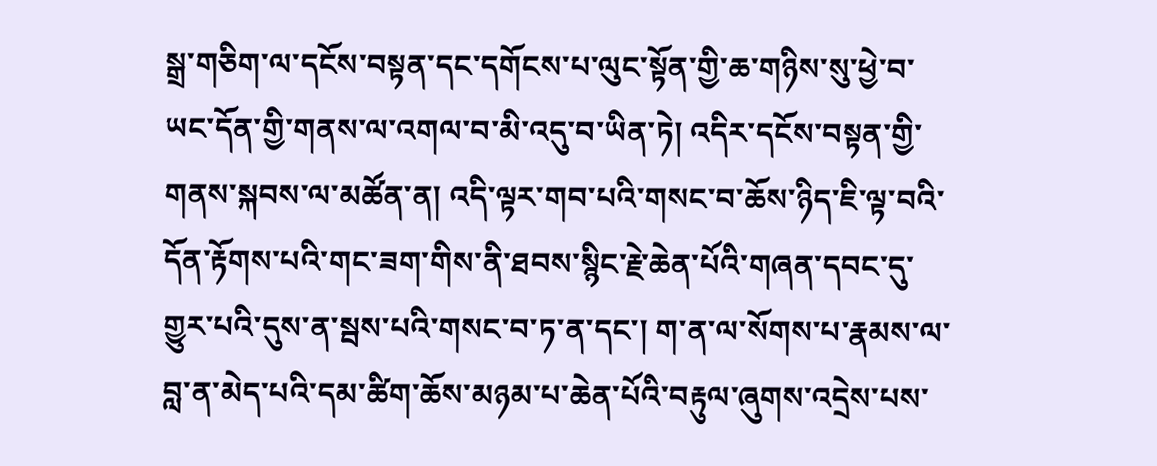སྒྲ་གཅིག་ལ་དངོས་བསྟན་དང་དགོངས་པ་ལུང་སྟོན་གྱི་ཆ་གཉིས་སུ་ཕྱེ་བ་ཡང་དོན་གྱི་གནས་ལ་འགལ་བ་མི་འདུ་བ་ཡིན་ཏེ། འདིར་དངོས་བསྟན་གྱི་གནས་སྐབས་ལ་མཚོན་ན། འདི་ལྟར་གབ་པའི་གསང་བ་ཆོས་ཉིད་ཇི་ལྟ་བའི་དོན་རྟོགས་པའི་གང་ཟག་གིས་ནི་ཐབས་སྙིང་རྗེ་ཆེན་པོའི་གཞན་དབང་དུ་གྱུར་པའི་དུས་ན་སྦས་པའི་གསང་བ་ཏ་ན་དང་། ག་ན་ལ་སོགས་པ་རྣམས་ལ་བླ་ན་མེད་པའི་དམ་ཚིག་ཆོས་མཉམ་པ་ཆེན་པོའི་བརྟུལ་ཞུགས་འདྲེས་པས་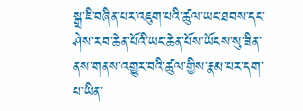སྒྲ་ཇི་བཞིན་པར་འཇུག་པའི་ཚུལ་ཡང་ཐབས་དང་ཤེས་རབ་ཆེན་པོའི་ཡང་ཆེན་པོས་ཡོངས་སུ་ཟིན་ནས་གནས་འགྱུར་བའི་ཚུལ་གྱིས་རྣམ་པར་དག་པ་ཡིན་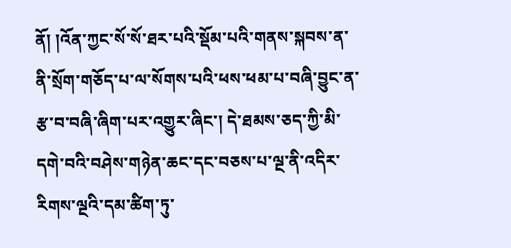ནོ། །འོན་ཀྱང་སོ་སོ་ཐར་པའི་སྡོམ་པའི་གནས་སྐབས་ན་ནི་སྲོག་གཅོད་པ་ལ་སོགས་པའི་ཕས་ཕམ་པ་བཞི་བྱུང་ན་རྩ་བ་བཞི་ཞིག་པར་འགྱུར་ཞིང་། དེ་ཐམས་ཅད་ཀྱི་མི་དགེ་བའི་བཤེས་གཉེན་ཆང་དང་བཅས་པ་ལྔ་ནི་འདིར་རིགས་ལྔའི་དམ་ཚིག་ཏུ་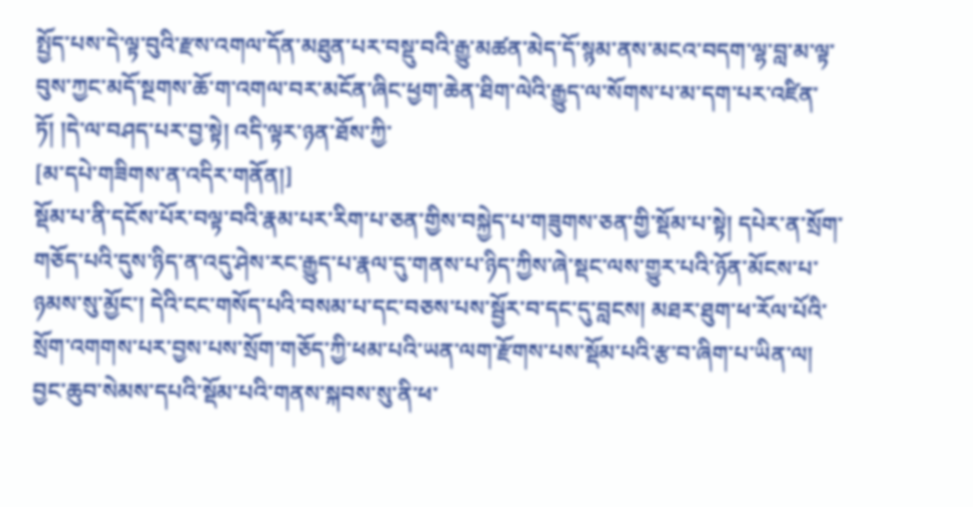སྤྱོད་པས་དེ་ལྟ་བུའི་རྫས་འགལ་དོན་མཐུན་པར་བསྡུ་བའི་རྒྱུ་མཚན་མེད་དོ་སྙམ་ནས་མངའ་བདག་ལྷ་བླ་མ་ལྟ་བུས་ཀྱང་མདོ་སྔགས་ཆོ་ག་འགལ་བར་མངོན་ཞིང་ཕྱག་ཆེན་ཐིག་ལེའི་རྒྱུད་ལ་སོགས་པ་མ་དག་པར་འཛིན་ཏོ། །དེ་ལ་བཤད་པར་བྱ་སྟེ། འདི་ལྟར་ཉན་ཐོས་ཀྱི་
[མ་དཔེ་གཟིགས་ན་འདིར་གནོན།]
སྡོམ་པ་ནི་དངོས་པོར་བལྟ་བའི་རྣམ་པར་རིག་པ་ཅན་གྱིས་བསྐྱེད་པ་གཟུགས་ཅན་གྱི་སྡོམ་པ་སྟེ། དཔེར་ན་སྲོག་གཅོད་པའི་དུས་ཉིད་ན་འདུ་ཤེས་རང་རྒྱུད་པ་རྣལ་དུ་གནས་པ་ཉིད་ཀྱིས་ཞེ་སྡང་ལས་གྱུར་པའི་ཉོན་མོངས་པ་ཉམས་སུ་མྱོང་། དེའི་ངང་གསོད་པའི་བསམ་པ་དང་བཅས་པས་སྦྱོར་བ་དང་དུ་བླངས། མཐར་ཐུག་ཕ་རོལ་པོའི་སྲོག་འགགས་པར་བྱས་པས་སྲོག་གཅོད་ཀྱི་ཕམ་པའི་ཡན་ལག་རྫོགས་པས་སྡོམ་པའི་རྩ་བ་ཞིག་པ་ཡིན་ལ། བྱང་ཆུབ་སེམས་དཔའི་སྡོམ་པའི་གནས་སྐབས་སུ་ནི་ཕ་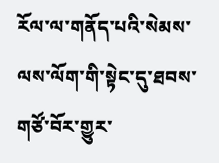རོལ་ལ་གནོད་པའི་སེམས་ལས་ལོག་གི་སྟེང་དུ་ཐབས་གཙོ་བོར་གྱུར་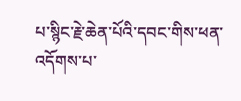པ་སྙིང་རྗེ་ཆེན་པོའི་དབང་གིས་ཕན་འདོགས་པ་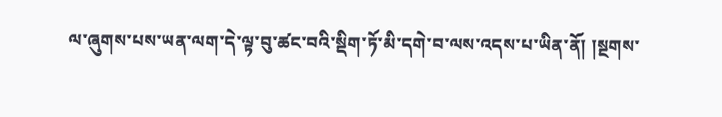ལ་ཞུགས་པས་ཡན་ལག་དེ་ལྟ་བུ་ཚང་བའི་སྡིག་ཏོ་མི་དགེ་བ་ལས་འདས་པ་ཡིན་ནོ། །སྔགས་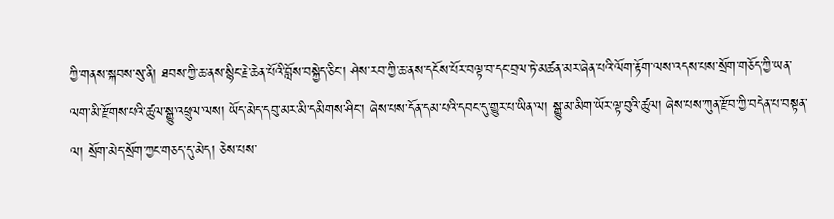ཀྱི་གནས་སྐབས་སུ་ནི། ཐབས་ཀྱི་ཆ་ནས་སྙིང་རྗེ་ཆེན་པོའི་བློས་བསྐྱེད་ཅིང་། ཤེས་རབ་ཀྱི་ཆ་ནས་དངོས་པོར་བལྟ་བ་དང་བྲལ་ཏེ་མཚན་མར་ཞེན་པའི་ལོག་རྟོག་ལས་འདས་པས་སྲོག་གཅོད་ཀྱི་ཡན་ལག་མི་རྫོགས་པའི་ཚུལ་སྒྱུ་འཕྲུལ་ལས། ཡོད་མེད་དབུ་མར་མི་དམིགས་ཤིང་། ཞེས་པས་དོན་དམ་པའི་དབང་དུ་གྱུར་པ་ཡིན་ལ། སྒྱུ་མ་མིག་ཡོར་ལྟ་བུའི་ཚུལ། ཞེས་པས་ཀུན་རྫོབ་ཀྱི་བདེན་པ་བསྟན་ལ། སྲོག་མེད་སྲོག་ཀྱང་གཅད་དུ་མེད། ཅེས་པས་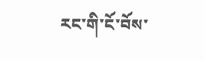རང་གི་ངོ་བོས་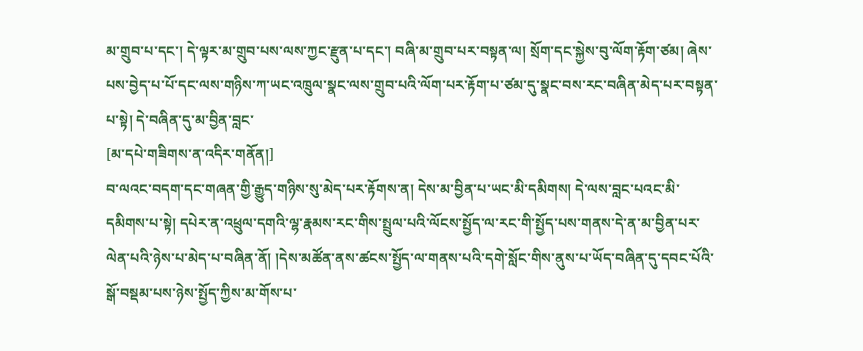མ་གྲུབ་པ་དང་། དེ་ལྟར་མ་གྲུབ་པས་ལས་ཀྱང་རྫུན་པ་དང་། བཞི་མ་གྲུབ་པར་བསྟན་ལ། སྲོག་དང་སྐྱེས་བུ་ལོག་རྟོག་ཙམ། ཞེས་པས་བྱེད་པ་པོ་དང་ལས་གཉིས་ཀ་ཡང་འཁྲུལ་སྣང་ལས་གྲུབ་པའི་ལོག་པར་རྟོག་པ་ཙམ་དུ་སྣང་བས་རང་བཞིན་མེད་པར་བསྟན་པ་སྟེ། དེ་བཞིན་དུ་མ་བྱིན་བླང་
[མ་དཔེ་གཟིགས་ན་འདིར་གནོན།]
བ་ལའང་བདག་དང་གཞན་གྱི་རྒྱུད་གཉིས་སུ་མེད་པར་རྟོགས་ན། དེས་མ་བྱིན་པ་ཡང་མི་དམིགས། དེ་ལས་བླང་པའང་མི་དམིགས་པ་སྟེ། དཔེར་ན་འཕྲུལ་དགའི་ལྷ་རྣམས་རང་གིས་སྤྲུལ་པའི་ལོངས་སྤྱོད་ལ་རང་གི་སྤྱོད་པས་གནས་དེ་ན་མ་བྱིན་པར་ལེན་པའི་ཉེས་པ་མེད་པ་བཞིན་ནོ། །དེས་མཚོན་ནས་ཚངས་སྤྱོད་ལ་གནས་པའི་དགེ་སློང་གིས་ནུས་པ་ཡོད་བཞིན་དུ་དབང་པོའི་སྒོ་བསྡམ་པས་ཉེས་སྤྱོད་ཀྱིས་མ་གོས་པ་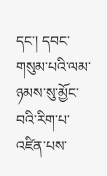དང་། དབང་གསུམ་པའི་ལམ་ཉམས་སུ་མྱོང་བའི་རིག་པ་འཛིན་པས་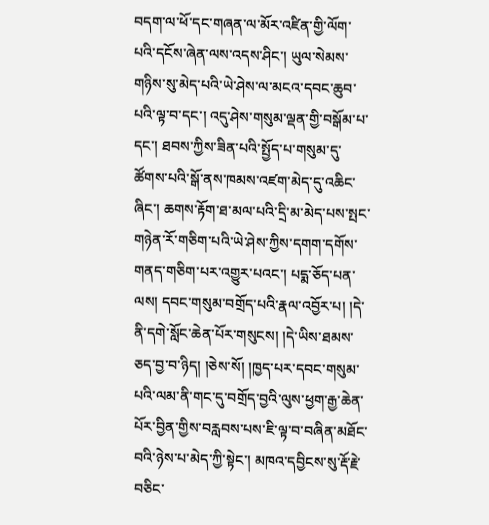བདག་ལ་ཕོ་དང་གཞན་ལ་མོར་འཛིན་གྱི་ལོག་པའི་དངོས་ཞེན་ལས་འདས་ཤིང་། ཡུལ་སེམས་གཉིས་སུ་མེད་པའི་ཡེ་ཤེས་ལ་མངའ་དབང་ཆུབ་པའི་ལྟ་བ་དང་། འདུ་ཤེས་གསུམ་ལྡན་གྱི་བསྒོམ་པ་དང་། ཐབས་ཀྱིས་ཟིན་པའི་སྤྱོད་པ་གསུམ་དུ་ཚོགས་པའི་སྒོ་ནས་ཁམས་འཛག་མེད་དུ་འཆིང་ཞིང་། ཆགས་རྟོག་ཐ་མལ་པའི་དྲི་མ་མེད་པས་སྤང་གཉེན་རོ་གཅིག་པའི་ཡེ་ཤེས་ཀྱིས་དགག་དགོས་གནད་གཅིག་པར་འགྱུར་པའང་། པདྨ་ཅོད་པན་ལས། དབང་གསུམ་བགྲོད་པའི་རྣལ་འབྱོར་པ། །དེ་ནི་དགེ་སློང་ཆེན་པོར་གསུངས། །དེ་ཡིས་ཐམས་ཅད་བྱ་བ་ཉིད། །ཅེས་སོ། །ཁྱད་པར་དབང་གསུམ་པའི་ལམ་ནི་གང་དུ་བགྲོད་བྱའི་ལུས་ཕྱག་རྒྱ་ཆེན་པོར་བྱིན་གྱིས་བརླབས་པས་ཇི་ལྟ་བ་བཞིན་མཐོང་བའི་ཉེས་པ་མེད་ཀྱི་སྟེང་། མཁའ་དབྱིངས་སུ་རྡོ་རྗེ་བཅིང་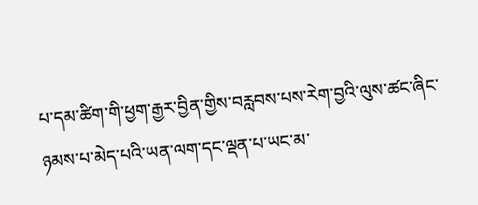པ་དམ་ཚིག་གི་ཕྱག་རྒྱར་བྱིན་གྱིས་བརླབས་པས་རེག་བྱའི་ལུས་ཚང་ཞིང་ཉམས་པ་མེད་པའི་ཡན་ལག་དང་ལྡན་པ་ཡང་མ་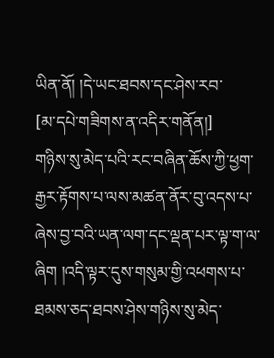ཡིན་ནོ། །དེ་ཡང་ཐབས་དང་ཤེས་རབ་
[མ་དཔེ་གཟིགས་ན་འདིར་གནོན།]
གཉིས་སུ་མེད་པའི་རང་བཞིན་ཆོས་ཀྱི་ཕྱག་རྒྱར་རྟོགས་པ་ལས་མཚན་ནོར་བུ་འདས་པ་ཞེས་བྱ་བའི་ཡན་ལག་དང་ལྡན་པར་ལྟ་ག་ལ་ཞིག །འདི་ལྟར་དུས་གསུམ་གྱི་འཕགས་པ་ཐམས་ཅད་ཐབས་ཤེས་གཉིས་སུ་མེད་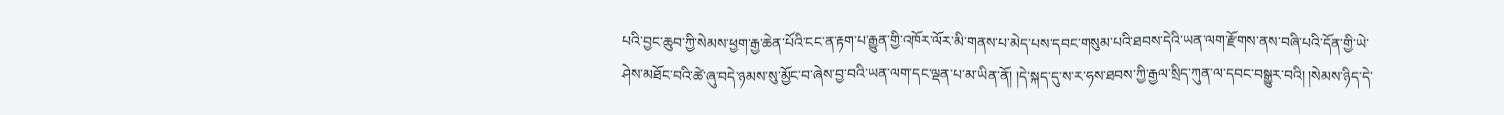པའི་བྱང་ཆུབ་ཀྱི་སེམས་ཕྱག་རྒྱ་ཆེན་པོའི་ངང་ན་རྟག་པ་རྒྱུན་གྱི་འཁོར་ལོར་མི་གནས་པ་མེད་པས་དབང་གསུམ་པའི་ཐབས་དེའི་ཡན་ལག་རྫོགས་ནས་བཞི་པའི་དོན་གྱི་ཡེ་ཤེས་མཐོང་བའི་ཚེ་ཞུ་བདེ་ཉམས་སུ་མྱོང་བ་ཞེས་བྱ་བའི་ཡན་ལག་དང་ལྡན་པ་མ་ཡིན་ནོ། །དེ་སྐད་དུ་ས་ར་ཧས་ཐབས་ཀྱི་རྒྱལ་སྲིད་ཀུན་ལ་དབང་བསྒྱུར་བའི། །སེམས་ཉིད་དེ་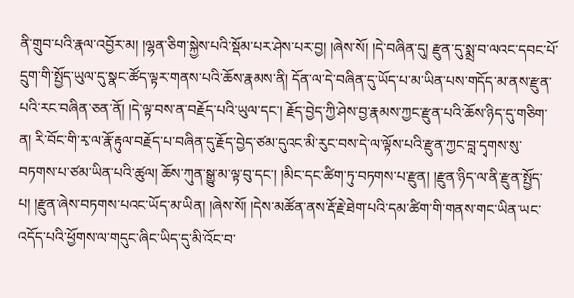ནི་གྲུབ་པའི་རྣལ་འབྱོར་མ། །ལྷན་ཅིག་སྐྱེས་པའི་སྡོམ་པར་ཤེས་པར་བྱ། །ཞེས་སོ། །དེ་བཞིན་དུ། རྫུན་དུ་སྨྲ་བ་ལའང་དབང་པོ་དྲུག་གི་སྤྱོད་ཡུལ་དུ་སྣང་ཚོད་ལྟར་གནས་པའི་ཆོས་རྣམས་ནི། དོན་ལ་དེ་བཞིན་དུ་ཡོད་པ་མ་ཡིན་པས་གདོད་མ་ནས་རྫུན་པའི་རང་བཞིན་ཅན་ནོ། །དེ་ལྟ་བས་ན་བརྗོད་པའི་ཡུལ་དང་། རྗོད་བྱེད་ཀྱི་ཤེས་བྱ་རྣམས་ཀྱང་རྫུན་པའི་ཆོས་ཉིད་དུ་གཅིག་ན། རི་བོང་གི་རྭ་ལ་རྣོ་རྟུལ་བརྗོད་པ་བཞིན་དུ་རྗོད་བྱེད་ཙམ་དུའང་མི་རུང་བས་དེ་ལ་ལྟོས་པའི་རྫུན་ཀྱང་བླ་དྭགས་སུ་བཏགས་པ་ཙམ་ཡིན་པའི་ཚུལ། ཆོས་ཀུན་སྒྱུ་མ་ལྟ་བུ་དང་། །མིང་དང་ཚིག་ཏུ་བཏགས་པ་རྫུན། །རྫུན་ཉིད་ལ་ནི་རྫུན་སྤྱོད་པ། །རྫུན་ཞེས་བཏགས་པའང་ཡོད་མ་ཡིན། །ཞེས་སོ། །དེས་མཚོན་ནས་རྡོ་རྗེ་ཐེག་པའི་དམ་ཚིག་གི་གནས་གང་ཡིན་ཡང་འདོད་པའི་ཕྱོགས་ལ་གདུང་ཞིང་ཡིད་དུ་མི་འོང་བ་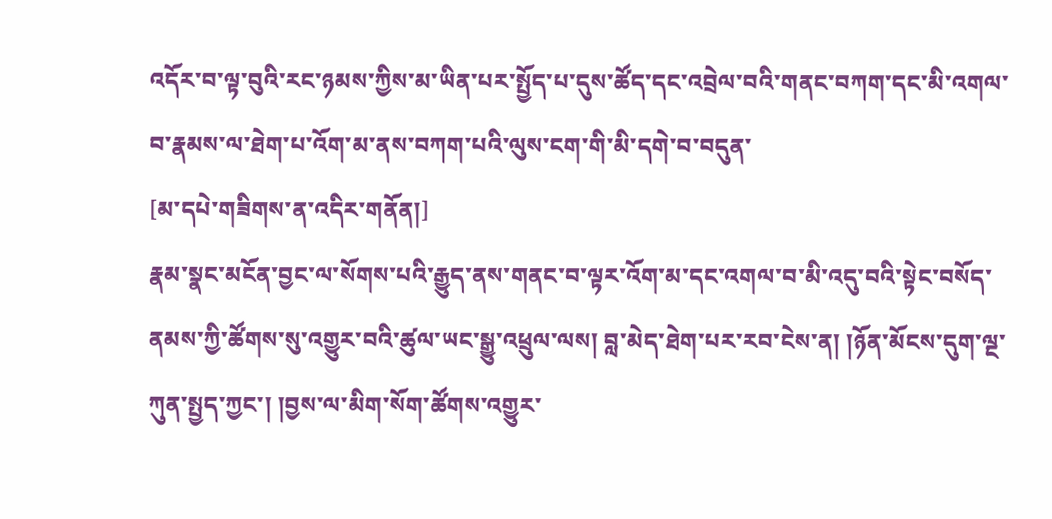འདོར་བ་ལྟ་བུའི་རང་ཉམས་ཀྱིས་མ་ཡིན་པར་སྤྱོད་པ་དུས་ཚོད་དང་འབྲེལ་བའི་གནང་བཀག་དང་མི་འགལ་བ་རྣམས་ལ་ཐེག་པ་འོག་མ་ནས་བཀག་པའི་ལུས་ངག་གི་མི་དགེ་བ་བདུན་
[མ་དཔེ་གཟིགས་ན་འདིར་གནོན།]
རྣམ་སྣང་མངོན་བྱང་ལ་སོགས་པའི་རྒྱུད་ནས་གནང་བ་ལྟར་འོག་མ་དང་འགལ་བ་མི་འདུ་བའི་སྟེང་བསོད་ནམས་ཀྱི་ཚོགས་སུ་འགྱུར་བའི་ཚུལ་ཡང་སྒྱུ་འཕྲུལ་ལས། བླ་མེད་ཐེག་པར་རབ་ངེས་ན། །ཉོན་མོངས་དུག་ལྔ་ཀུན་སྤྱད་ཀྱང་། །བྱས་ལ་མིག་སོག་ཚོགས་འགྱུར་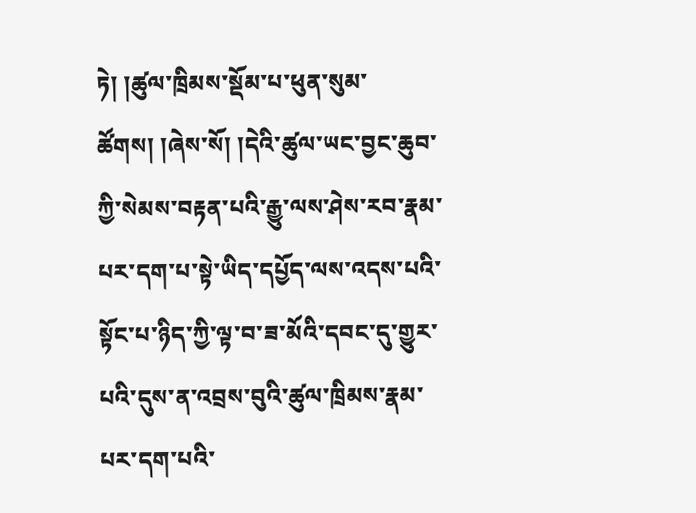ཏེ། །ཚུལ་ཁྲིམས་སྡོམ་པ་ཕུན་སུམ་ཚོགས། །ཞེས་སོ། །དེའི་ཚུལ་ཡང་བྱང་ཆུབ་ཀྱི་སེམས་བརྟན་པའི་རྒྱུ་ལས་ཤེས་རབ་རྣམ་པར་དག་པ་སྟེ་ཡིད་དཔྱོད་ལས་འདས་པའི་སྟོང་པ་ཉིད་ཀྱི་ལྟ་བ་ཟ་མོའི་དབང་དུ་གྱུར་པའི་དུས་ན་འབྲས་བུའི་ཚུལ་ཁྲིམས་རྣམ་པར་དག་པའི་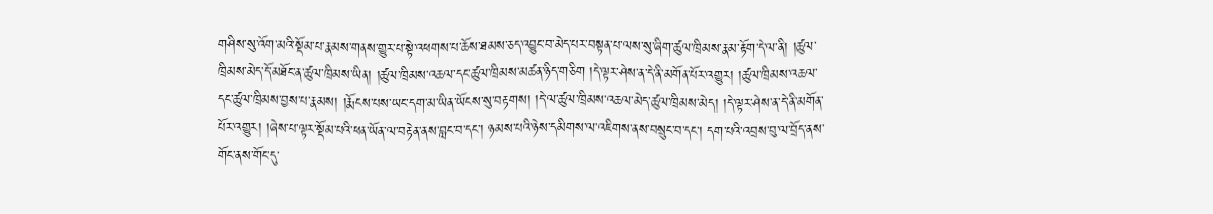གཤིས་སུ་འོག་མའི་སྡོམ་པ་རྣམས་གནས་གྱུར་པ་སྟེ་འཕགས་པ་ཆོས་ཐམས་ཅད་འབྱུང་བ་མེད་པར་བསྟན་པ་ལས་སུ་ཞིག་ཚུལ་ཁྲིམས་རྣམ་རྟོག་དེ་ལ་ནི། །ཚུལ་ཁྲིམས་མེད་དོ་མཐོང་ན་ཚུལ་ཁྲིམས་ཡིན། །ཚུལ་ཁྲིམས་འཆལ་དང་ཚུལ་ཁྲིམས་མཚན་ཉིད་གཅིག །དེ་ལྟར་ཤེས་ན་དེ་ནི་མགོན་པོར་འགྱུར། །ཚུལ་ཁྲིམས་འཆལ་དང་ཚུལ་ཁྲིམས་བྱས་པ་རྣམས། །རྨོངས་པས་ཡང་དག་མ་ཡིན་ཡོངས་སུ་བརྟགས། །དེ་ལ་ཚུལ་ཁྲིམས་འཆལ་མེད་ཚུལ་ཁྲིམས་མེད། །དེ་ལྟར་ཤེས་ན་དེ་ནི་མགོན་པོར་འགྱུར། །ཞེས་པ་ལྟར་སྡོམ་པའི་ཕན་ཡོན་ལ་བརྟེན་ནས་བླང་བ་དང་། ཉམས་པའི་ཉེས་དམིགས་ལ་འཇིགས་ནས་བསྲུང་བ་དང་། དག་པའི་འབྲས་བུ་ལ་བྲོད་ནས་གོང་ནས་གོང་དུ་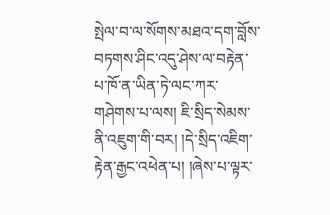སྤེལ་བ་ལ་སོགས་མཐའ་དག་བློས་བཏགས་ཤིང་འདུ་ཤེས་ལ་བརྟེན་པ་ཁོ་ན་ཡིན་ཏེ་ལང་ཀར་གཤེགས་པ་ལས། ཇི་སྲིད་སེམས་ནི་འཇུག་གི་བར། །དེ་སྲིད་འཇིག་རྟེན་རྒྱང་འཕེན་པ། །ཞེས་པ་ལྟར་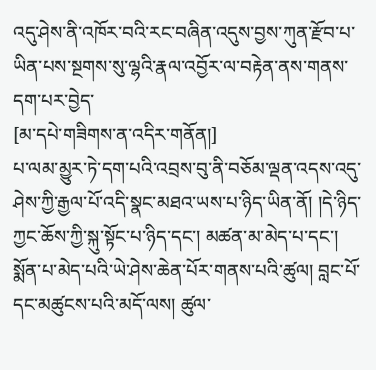འདུ་ཤེས་ནི་འཁོར་བའི་རང་བཞིན་འདུས་བྱས་ཀུན་རྫོབ་པ་ཡིན་པས་སྔགས་སུ་ལྷའི་རྣལ་འབྱོར་ལ་བརྟེན་ནས་གནས་དག་པར་བྱེད་
[མ་དཔེ་གཟིགས་ན་འདིར་གནོན།]
པ་ལམ་མྱུར་ཏེ་དག་པའི་འབྲས་བུ་ནི་བཅོམ་ལྡན་འདས་འདུ་ཤེས་ཀྱི་རྒྱལ་པོ་འདི་སྣང་མཐའ་ཡས་པ་ཉིད་ཡིན་ནོ། །དེ་ཉིད་ཀྱང་ཆོས་ཀྱི་སྐུ་སྟོང་པ་ཉིད་དང་། མཚན་མ་མེད་པ་དང་། སྨོན་པ་མེད་པའི་ཡེ་ཤེས་ཆེན་པོར་གནས་པའི་ཚུལ། བླང་པོ་དང་མཚུངས་པའི་མདོ་ལས། ཚུལ་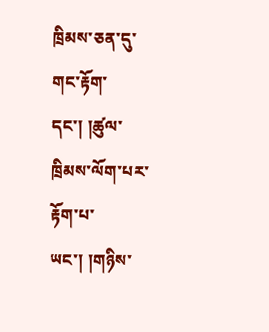ཁྲིམས་ཅན་དུ་གང་རྟོག་དང་། །ཚུལ་ཁྲིམས་ལོག་པར་རྟོག་པ་ཡང་། །གཉིས་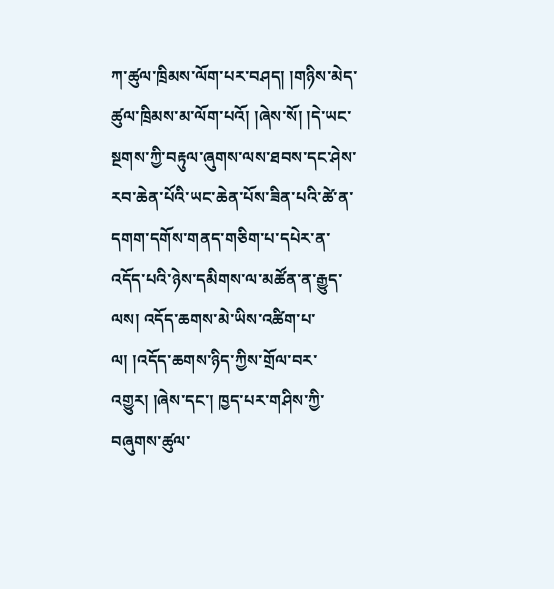ཀ་ཚུལ་ཁྲིམས་ལོག་པར་བཤད། །གཉིས་མེད་ཚུལ་ཁྲིམས་མ་ལོག་པའོ། །ཞེས་སོ། །དེ་ཡང་སྔགས་ཀྱི་བརྟུལ་ཞུགས་ལས་ཐབས་དང་ཤེས་རབ་ཆེན་པོའི་ཡང་ཆེན་པོས་ཟིན་པའི་ཚེ་ན་དགག་དགོས་གནད་གཅིག་པ་དཔེར་ན་འདོད་པའི་ཉེས་དམིགས་ལ་མཚོན་ན་རྒྱུད་ལས། འདོད་ཆགས་མེ་ཡིས་འཚིག་པ་ལ། །འདོད་ཆགས་ཉིད་ཀྱིས་གྲོལ་བར་འགྱུར། །ཞེས་དང་། ཁྱད་པར་གཤིས་ཀྱི་བཞུགས་ཚུལ་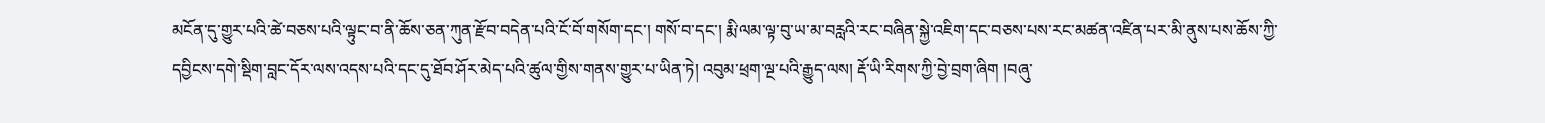མངོན་དུ་གྱུར་པའི་ཚེ་བཅས་པའི་ལྟུང་བ་ནི་ཆོས་ཅན་ཀུན་རྫོབ་བདེན་པའི་ངོ་བོ་གསོག་དང་། གསོ་བ་དང་། རྨི་ལམ་ལྟ་བུ་ཡ་མ་བརླའི་རང་བཞིན་སྐྱེ་འཇིག་དང་བཅས་པས་རང་མཚན་འཛིན་པར་མི་ནུས་པས་ཆོས་ཀྱི་དབྱིངས་དགེ་སྡིག་བླང་དོར་ལས་འདས་པའི་དང་དུ་ཐོབ་ཤོར་མེད་པའི་ཚུལ་གྱིས་གནས་གྱུར་པ་ཡིན་ཏེ། འབུམ་ཕྲག་ལྔ་པའི་རྒྱུད་ལས། རྡོ་ཡི་རིགས་ཀྱི་བྱེ་བྲག་ཞིག །བཞུ་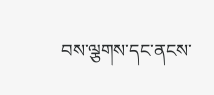བས་ལྕགས་དང་ནངས་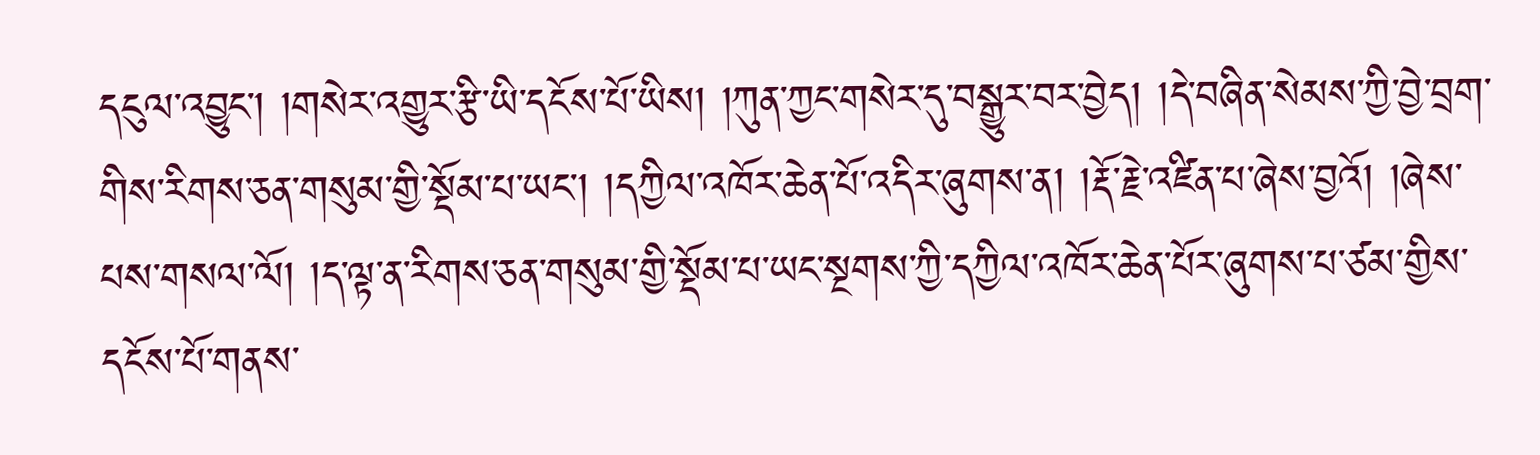དངུལ་འབྱུང་། །གསེར་འགྱུར་རྩི་ཡི་དངོས་པོ་ཡིས། །ཀུན་ཀྱང་གསེར་དུ་བསྒྱུར་བར་བྱེད། །དེ་བཞིན་སེམས་ཀྱི་བྱེ་བྲག་གིས་རིགས་ཅན་གསུམ་གྱི་སྡོམ་པ་ཡང་། །དཀྱིལ་འཁོར་ཆེན་པོ་འདིར་ཞུགས་ན། །རྡོ་རྗེ་འཛིན་པ་ཞེས་བྱའོ། །ཞེས་པས་གསལ་ལོ། །ད་ལྟ་ན་རིགས་ཅན་གསུམ་གྱི་སྡོམ་པ་ཡང་སྔགས་ཀྱི་དཀྱིལ་འཁོར་ཆེན་པོར་ཞུགས་པ་ཙམ་གྱིས་དངོས་པོ་གནས་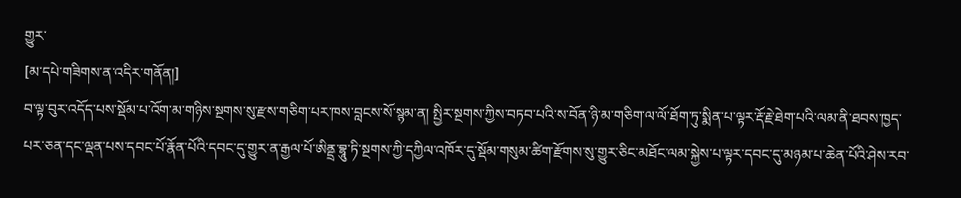གྱུར་
[མ་དཔེ་གཟིགས་ན་འདིར་གནོན།]
བ་ལྟ་བུར་འདོད་པས་སྡོམ་པ་འོག་མ་གཉིས་སྔགས་སུ་རྫས་གཅིག་པར་ཁས་བླངས་སོ་སྙམ་ན། སྤྱིར་སྔགས་ཀྱིས་བཏབ་པའི་ས་བོན་ཉི་མ་གཅིག་ལ་ལོ་ཐོག་ཏུ་སྨིན་པ་ལྟར་རྡོ་རྗེ་ཐེག་པའི་ལམ་ནི་ཐབས་ཁྱད་པར་ཅན་དང་ལྡན་པས་དབང་པོ་རྣོན་པོའི་དབང་དུ་གྱུར་ན་རྒྱལ་པོ་ཨིནྡྲ་བྷཱུ་ཏི་སྔགས་ཀྱི་དཀྱིལ་འཁོར་དུ་སྡོམ་གསུམ་ཚིག་རྫོགས་སུ་གྱུར་ཅིང་མཐོང་ལམ་སྐྱེས་པ་ལྟར་དབང་དུ་མཉམ་པ་ཆེན་པོའི་ཤེས་རབ་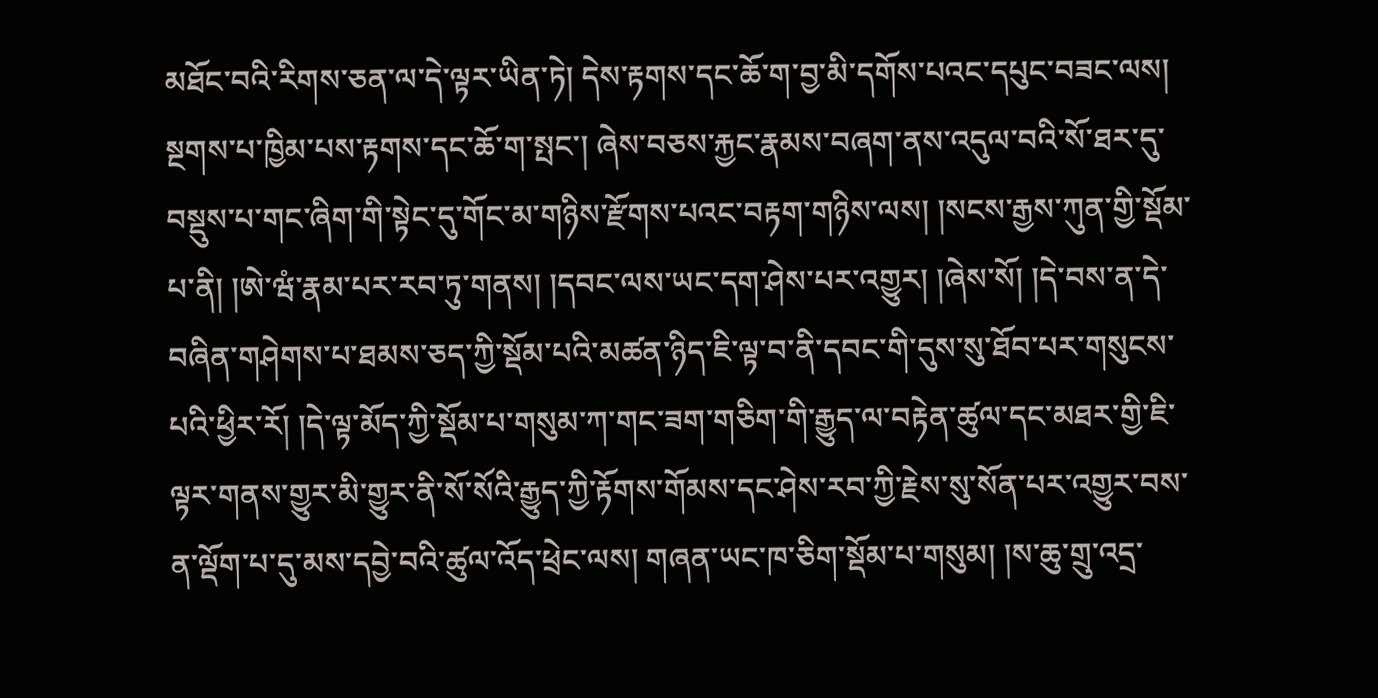མཐོང་བའི་རིགས་ཅན་ལ་དེ་ལྟར་ཡིན་ཏེ། དེས་རྟགས་དང་ཆོ་ག་བྱ་མི་དགོས་པའང་དཔུང་བཟང་ལས། སྔགས་པ་ཁྱིམ་པས་རྟགས་དང་ཆོ་ག་སྤང་། ཞེས་བཅས་རྐྱང་རྣམས་བཞག་ནས་འདུལ་བའི་སོ་ཐར་དུ་བསྡུས་པ་གང་ཞིག་གི་སྟེང་དུ་གོང་མ་གཉིས་རྫོགས་པའང་བརྟག་གཉིས་ལས། །སངས་རྒྱས་ཀུན་གྱི་སྡོམ་པ་ནི། །ཨེ་ཝཾ་རྣམ་པར་རབ་ཏུ་གནས། །དབང་ལས་ཡང་དག་ཤེས་པར་འགྱུར། །ཞེས་སོ། །དེ་བས་ན་དེ་བཞིན་གཤེགས་པ་ཐམས་ཅད་ཀྱི་སྡོམ་པའི་མཚན་ཉིད་ཇི་ལྟ་བ་ནི་དབང་གི་དུས་སུ་ཐོབ་པར་གསུངས་པའི་ཕྱིར་རོ། །དེ་ལྟ་མོད་ཀྱི་སྡོམ་པ་གསུམ་ཀ་གང་ཟག་གཅིག་གི་རྒྱུད་ལ་བརྟེན་ཚུལ་དང་མཐར་གྱི་ཇི་ལྟར་གནས་གྱུར་མི་གྱུར་ནི་སོ་སོའི་རྒྱུད་ཀྱི་རྟོགས་གོམས་དང་ཤེས་རབ་ཀྱི་རྗེས་སུ་སོན་པར་འགྱུར་བས་ན་ལྡོག་པ་དུ་མས་དབྱེ་བའི་ཚུལ་འོད་ཕྲེང་ལས། གཞན་ཡང་ཁ་ཅིག་སྡོམ་པ་གསུམ། །ས་ཆུ་གྲུ་འདྲ་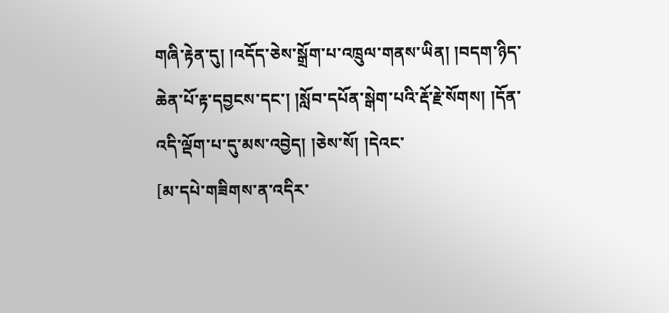གཞི་རྟེན་དུ། །འདོད་ཅེས་སྒྲོག་པ་འཁྲུལ་གནས་ཡིན། །བདག་ཉིད་ཆེན་པོ་རྟ་དབྱངས་དང་། །སློབ་དཔོན་སྒེག་པའི་རྡོ་རྗེ་སོགས། །དོན་འདི་ལྡོག་པ་དུ་མས་འབྱེད། །ཅེས་སོ། །དེའང་
[མ་དཔེ་གཟིགས་ན་འདིར་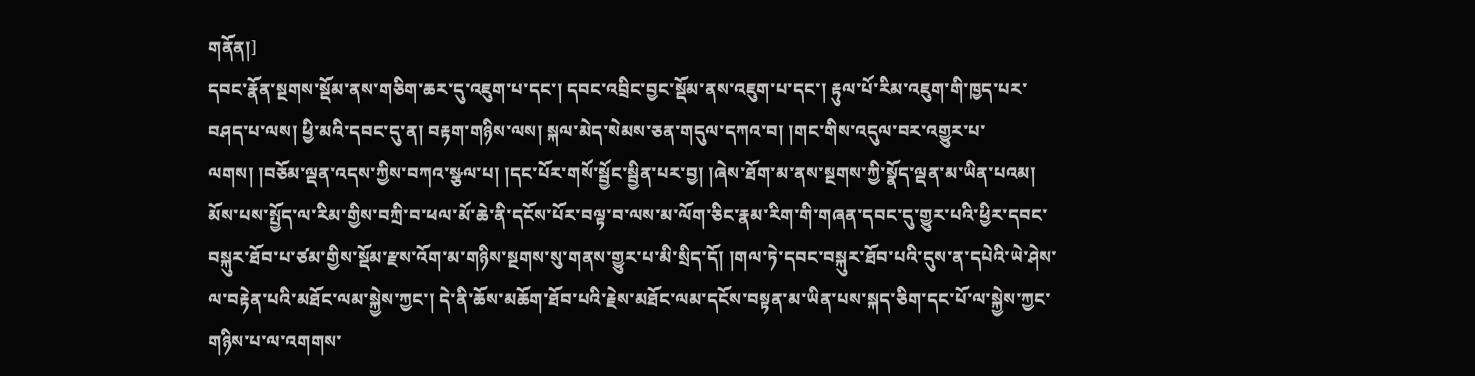གནོན།]
དབང་རྣོན་སྔགས་སྡོམ་ནས་གཅིག་ཆར་དུ་འཇུག་པ་དང་། དབང་འབྲིང་བྱང་སྡོམ་ནས་འཇུག་པ་དང་། རྟུལ་པོ་རིམ་འཇུག་གི་ཁྱད་པར་བཤད་པ་ལས། ཕྱི་མའི་དབང་དུ་ན། བརྟག་གཉིས་ལས། སྐལ་མེད་སེམས་ཅན་གདུལ་དཀའ་བ། །གང་གིས་འདུལ་བར་འགྱུར་པ་ལགས། །བཅོམ་ལྡན་འདས་ཀྱིས་བཀའ་སྩལ་པ། །དང་པོར་གསོ་སྦྱོང་སྦྱིན་པར་བྱ། །ཞེས་ཐོག་མ་ནས་སྔགས་ཀྱི་སྣོད་ལྡན་མ་ཡིན་པའམ། མོས་པས་སྤྱོད་ལ་རིམ་གྱིས་བཀྲི་བ་ཕལ་མོ་ཆེ་ནི་དངོས་པོར་བལྟ་བ་ལས་མ་ལོག་ཅིང་རྣམ་རིག་གི་གཞན་དབང་དུ་གྱུར་པའི་ཕྱིར་དབང་བསྐུར་ཐོབ་པ་ཙམ་གྱིས་སྡོམ་རྫས་འོག་མ་གཉིས་སྔགས་སུ་གནས་གྱུར་པ་མི་སྲིད་དོ། །གལ་ཏེ་དབང་བསྐུར་ཐོབ་པའི་དུས་ན་དཔེའི་ཡེ་ཤེས་ལ་བརྟེན་པའི་མཐོང་ལམ་སྐྱེས་ཀྱང་། དེ་ནི་ཆོས་མཆོག་ཐོབ་པའི་རྗེས་མཐོང་ལམ་དངོས་བསྟན་མ་ཡིན་པས་སྐད་ཅིག་དང་པོ་ལ་སྐྱེས་ཀྱང་གཉིས་པ་ལ་འགགས་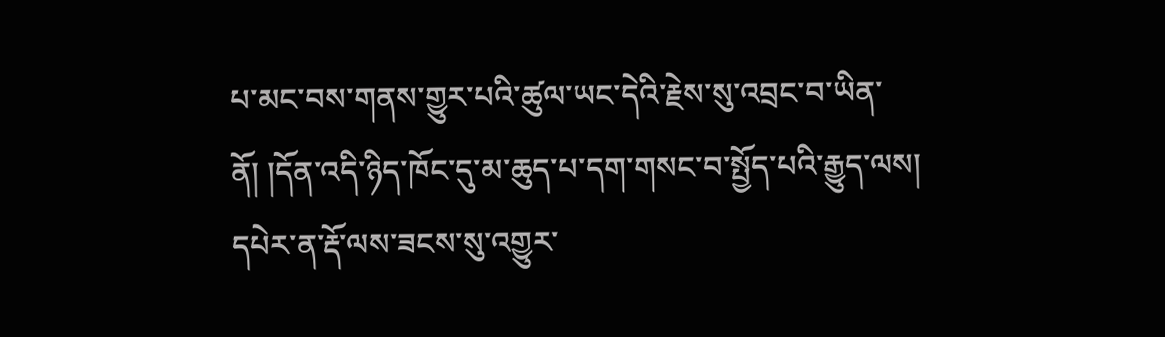པ་མང་བས་གནས་གྱུར་པའི་ཚུལ་ཡང་དེའི་རྗེས་སུ་འབྲང་བ་ཡིན་ནོ། །དོན་འདི་ཉིད་ཁོང་དུ་མ་ཆུད་པ་དག་གསང་བ་སྤྱོད་པའི་རྒྱུད་ལས། དཔེར་ན་རྡོ་ལས་ཟངས་སུ་འགྱུར་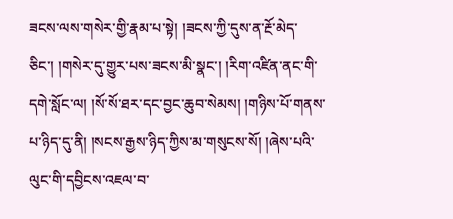ཟངས་ལས་གསེར་གྱི་རྣམ་པ་སྟེ། །ཟངས་ཀྱི་དུས་ན་རྔོ་མེད་ཅིང་། །གསེར་དུ་གྱུར་པས་ཟངས་མི་སྣང་། །རིག་འཛིན་ནང་གི་དགེ་སློང་ལ། །སོ་སོ་ཐར་དང་བྱང་ཆུབ་སེམས། །གཉིས་པོ་གནས་པ་ཉིད་དུ་ནི། །སངས་རྒྱས་ཉིད་ཀྱིས་མ་གསུངས་སོ། །ཞེས་པའི་ལུང་གི་དབྱིངས་འཇལ་བ་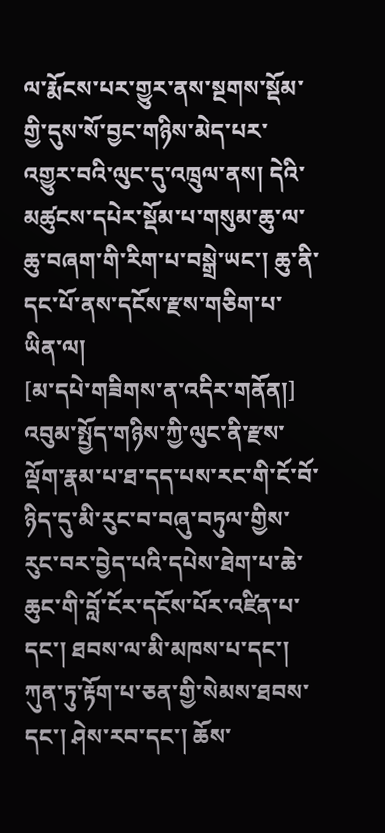ལ་རྨོངས་པར་གྱུར་ནས་སྔགས་སྡོམ་གྱི་དུས་སོ་བྱང་གཉིས་མེད་པར་འགྱུར་བའི་ལུང་དུ་འཁྲུལ་ནས། དེའི་མཚུངས་དཔེར་སྡོམ་པ་གསུམ་ཆུ་ལ་ཆུ་བཞག་གི་རིག་པ་བསྒྲེ་ཡང་། ཆུ་ནི་དང་པོ་ནས་དངོས་རྫས་གཅིག་པ་ཡིན་ལ།
[མ་དཔེ་གཟིགས་ན་འདིར་གནོན།]
འབུམ་སྤྱོད་གཉིས་ཀྱི་ལུང་ནི་རྫས་ལྡོག་རྣམ་པ་ཐ་དད་པས་རང་གི་ངོ་བོ་ཉིད་དུ་མི་རུང་བ་བཞུ་བཏུལ་གྱིས་རུང་བར་བྱེད་པའི་དཔེས་ཐེག་པ་ཆེ་ཆུང་གི་བློ་ངོར་དངོས་པོར་འཛིན་པ་དང་། ཐབས་ལ་མི་མཁས་པ་དང་། ཀུན་ཏུ་རྟོག་པ་ཅན་གྱི་སེམས་ཐབས་དང་། ཤེས་རབ་དང་། ཆོས་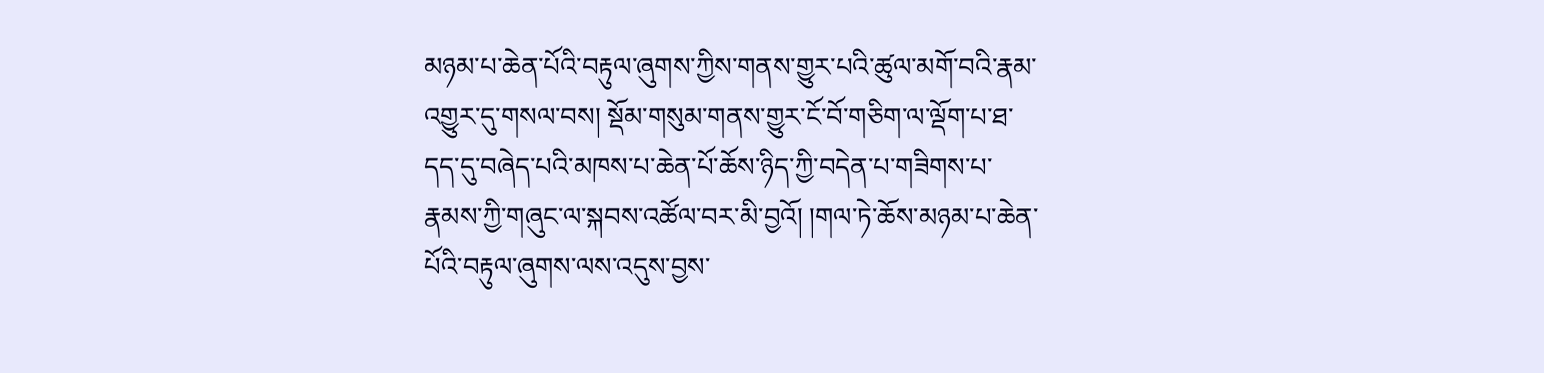མཉམ་པ་ཆེན་པོའི་བརྟུལ་ཞུགས་ཀྱིས་གནས་གྱུར་པའི་ཚུལ་མགོ་བའི་རྣམ་འགྱུར་དུ་གསལ་བས། སྡོམ་གསུམ་གནས་གྱུར་ངོ་བོ་གཅིག་ལ་ལྡོག་པ་ཐ་དད་དུ་བཞེད་པའི་མཁས་པ་ཆེན་པོ་ཆོས་ཉིད་ཀྱི་བདེན་པ་གཟིགས་པ་རྣམས་ཀྱི་གཞུང་ལ་སྐབས་འཚོལ་བར་མི་བྱའོ། །གལ་ཏེ་ཆོས་མཉམ་པ་ཆེན་པོའི་བརྟུལ་ཞུགས་ལས་འདུས་བྱས་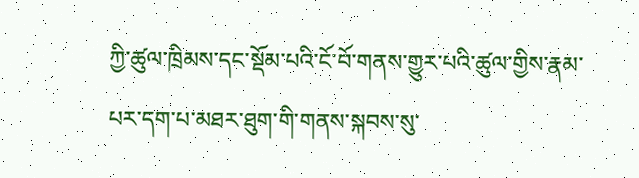ཀྱི་ཚུལ་ཁྲིམས་དང་སྡོམ་པའི་ངོ་བོ་གནས་གྱུར་པའི་ཚུལ་གྱིས་རྣམ་པར་དག་པ་མཐར་ཐུག་གི་གནས་སྐབས་སུ་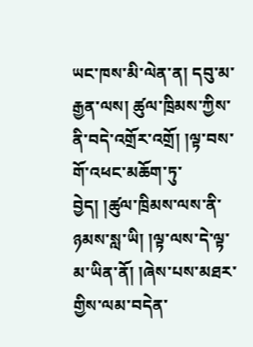ཡང་ཁས་མི་ལེན་ན། དབུ་མ་རྒྱན་ལས། ཚུལ་ཁྲིམས་ཀྱིས་ནི་བདེ་འགྲོར་འགྲོ། །ལྟ་བས་གོ་འཕང་མཆོག་ཏུ་བྱེད། །ཚུལ་ཁྲིམས་ལས་ནི་ཉམས་སླ་ཡི། །ལྟ་ལས་དེ་ལྟ་མ་ཡིན་ནོ། །ཞེས་པས་མཐར་གྱིས་ལམ་བདེན་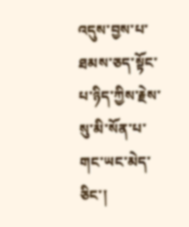འདུས་བྱས་པ་ཐམས་ཅད་སྟོང་པ་ཉིད་ཀྱིས་རྗེས་སུ་མི་སོན་པ་གང་ཡང་མེད་ཅིང་།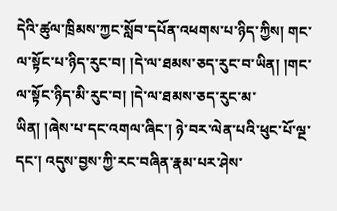དེའི་ཚུལ་ཁྲིམས་ཀྱང་སློབ་དཔོན་འཕགས་པ་ཉིད་ཀྱིས། གང་ལ་སྟོང་པ་ཉིད་རུང་བ། །དེ་ལ་ཐམས་ཅད་རུང་བ་ཡིན། །གང་ལ་སྟོང་ཉིད་མི་རུང་བ། །དེ་ལ་ཐམས་ཅད་རུང་མ་ཡིན། །ཞེས་པ་དང་འགལ་ཞིང་། ཉེ་བར་ལེན་པའི་ཕུང་པོ་ལྔ་དང་། འདུས་བྱས་ཀྱི་རང་བཞིན་རྣམ་པར་ཤེས་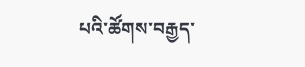པའི་ཚོགས་བརྒྱད་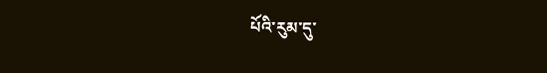པོའི་རུམ་དུ་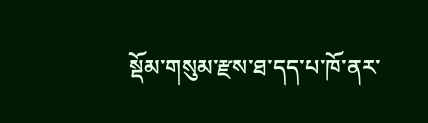སྡོམ་གསུམ་རྫས་ཐ་དད་པ་ཁོ་ནར་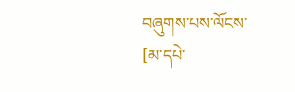བཞུགས་པས་ལོངས་
[མ་དཔེ་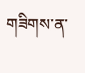གཟིགས་ན་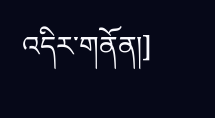འདིར་གནོན།]